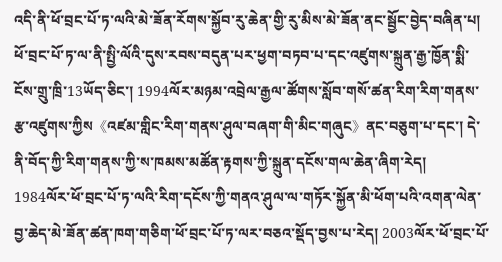འདི་ནི་ཕོ་བྲང་པོ་ཏ་ལའི་མེ་ཟོན་རོགས་སྐྱོབ་རུ་ཆེན་གྱི་རུ་མིས་མེ་ཟོན་ནང་སྦྱོང་བྱེད་བཞིན་པ།
ཕོ་བྲང་པོ་ཏ་ལ་ནི་སྤྱི་ལོའི་དུས་རབས་བདུན་པར་ཕྱག་བཏབ་པ་དང་འཛུགས་སྐྲུན་རྒྱ་ཁྱོན་སྨི་ངོས་གྲུ་ཁྲི་13ཡོད་ཅིང་། 1994ལོར་མཉམ་འབྲེལ་རྒྱལ་ཚོགས་སློབ་གསོ་ཚན་རིག་རིག་གནས་རྩ་འཛུགས་ཀྱིས《འཛམ་གླིང་རིག་གནས་ཤུལ་བཞག་གི་མིང་གཞུང》ནང་བཅུག་པ་དང་། དེ་ནི་བོད་ཀྱི་རིག་གནས་ཀྱི་ས་ཁམས་མཚོན་རྟགས་ཀྱི་སྐྲུན་དངོས་གལ་ཆེན་ཞིག་རེད།
1984ལོར་ཕོ་བྲང་པོ་ཏ་ལའི་རིག་དངོས་ཀྱི་གནའ་ཤུལ་ལ་གཏོར་སྐྱོན་མི་ཕོག་པའི་འགན་ལེན་བྱ་ཆེད་མེ་ཟོན་ཚན་ཁག་གཅིག་ཕོ་བྲང་པོ་ཏ་ལར་བཅའ་སྡོད་བྱས་པ་རེད། 2003ལོར་ཕོ་བྲང་པོ་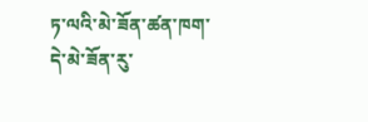ཏ་ལའི་མེ་ཟོན་ཚན་ཁག་དེ་མེ་ཟོན་རུ་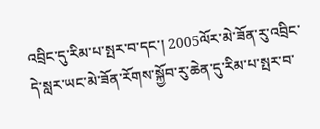འབྲིང་དུ་རིམ་པ་སྤར་བ་དང་། 2005ལོར་མེ་ཟོན་རུ་འབྲིང་དེ་སླར་ཡང་མེ་ཟོན་རོགས་སྐྱོབ་རུ་ཆེན་དུ་རིམ་པ་སྤར་བ་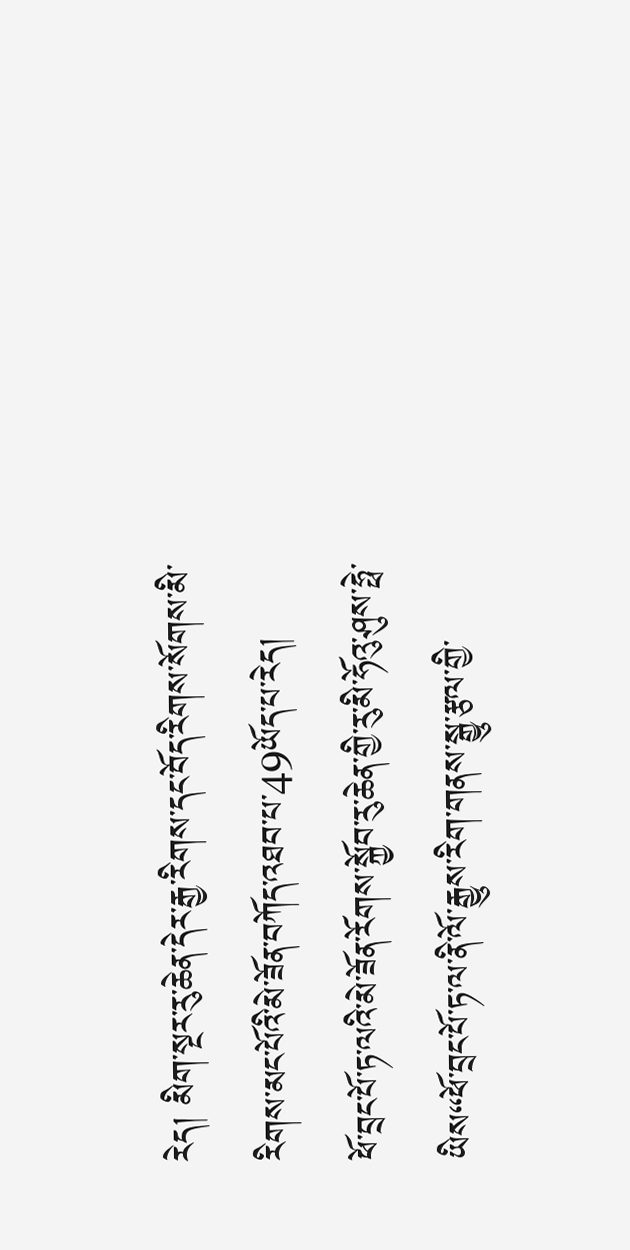རེད། མིག་སྔར་རུ་ཆེན་དེར་རྒྱ་རིགས་དང་བོད་རིགས་སོགས་མི་རིགས་མང་པོའི་མེ་ཟོན་བཀོད་འཐབ་པ་49ཡོད་པ་རེད།
ཕོ་བྲང་པོ་ཏ་ལའི་མེ་ཟོན་རོགས་སྐྱོབ་རུ་ཆེན་གྱི་རུ་མི་ཧོའུ་ཤུས་ཧྥེ་ཡིས“ཕོ་བྲང་པོ་ཏ་ལ་ནི་ལོ་རྒྱུས་རིག་གནས་སྒྱུ་རྩལ་གྱི་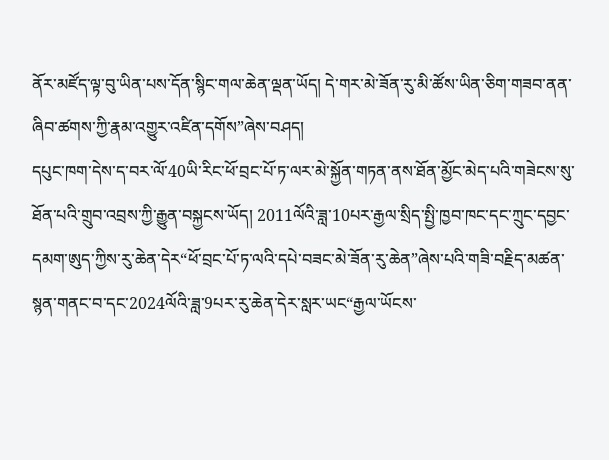ནོར་མཛོད་ལྟ་བུ་ཡིན་པས་དོན་སྙིང་གལ་ཆེན་ལྡན་ཡོད། དེ་གར་མེ་ཟོན་རུ་མི་ཚོས་ཡིན་ཅིག་གཟབ་ནན་ཞིབ་ཚགས་ཀྱི་རྣམ་འགྱུར་འཛིན་དགོས”ཞེས་བཤད།
དཔུང་ཁག་དེས་ད་བར་ལོ་40ཡི་རིང་ཕོ་བྲང་པོ་ཏ་ལར་མེ་སྐྱོན་གཏན་ནས་ཐོན་མྱོང་མེད་པའི་གཟེངས་སུ་ཐོན་པའི་གྲུབ་འབྲས་ཀྱི་རྒྱུན་བསྐྱངས་ཡོད། 2011ལོའི་ཟླ་10པར་རྒྱལ་སྲིད་སྤྱི་ཁྱབ་ཁང་དང་ཀྲུང་དབྱང་དམག་ཨུད་ཀྱིས་རུ་ཆེན་དེར“ཕོ་བྲང་པོ་ཏ་ལའི་དཔེ་བཟང་མེ་ཟོན་རུ་ཆེན”ཞེས་པའི་གཟི་བརྗིད་མཚན་སྙན་གནང་བ་དང་2024ལོའི་ཟླ་9པར་རུ་ཆེན་དེར་སླར་ཡང“རྒྱལ་ཡོངས་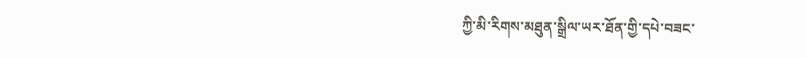ཀྱི་མི་རིགས་མཐུན་སྒྲིལ་ཡར་ཐོན་གྱི་དཔེ་བཟང་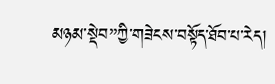མཉམ་སྡེབ”ཀྱི་གཟེངས་བསྟོད་ཐོབ་པ་རེད།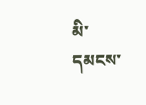མི་དམངས་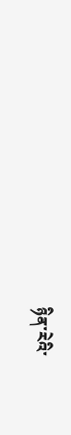ཉིན་རེའི་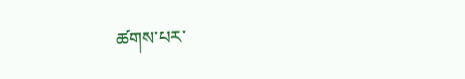ཚགས་པར་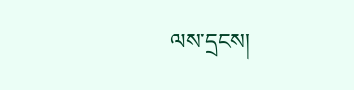ལས་དྲངས།